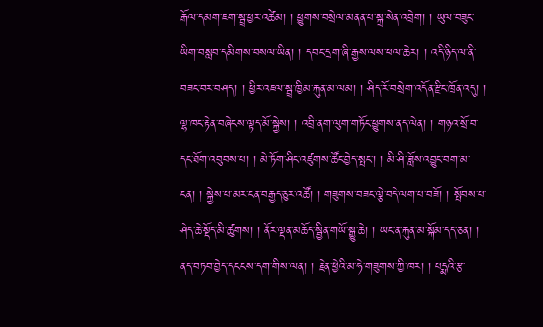རྒོལ་དམག་ཇག་སྦྲ་ཕྱར་འཚེམ། ། ཕྱུགས་བསྲེལ་མནན་པ་སྐྲ་སེན་འབྲེག། ། ཡུལ་བཟུང་ཡིག་བསླབ་དམིགས་བསལ་ཡིན། ། དབང་དྲག་ཞི་རྒྱས་ལས་ཕལ་ཆེར། ། འདི་ཉིད་ལ་ནི་བཟང་བར་བཤད། ། ཕྱིར་འཇལ་སྦྲ་ཁྱིམ་རྐུན་མ་ལམ། ། ཤིད་རོ་བསྲེག་འདོན་རྫིང་ཁྲོན་འདུ། ། ལྷ་ཁང་རྟེན་བཞེངས་ལྟད་མོ་སྐྱེས། ། འབྲི་ནག་ལུག་གཏོང་ཕྱུགས་ནད་ལེན། ། གཉའ་སྲོ་བ་དང་ཐོག་འབུབས་པ། ། མེ་ཏོག་ཤིང་འཛུགས་ཚོང་བྱེད་སྤང་། ། མི་ཤི་ཟློས་འབྱུང་བག་མ་ངན། ། སྐྱེས་པ་མར་ངན་བརྒྱད་ཅུར་འཚོ། ། གཟུགས་བཟང་ལྕེ་བདེ་ལག་པ་བཟོ། ། སྤོབས་པ་ཤེད་ཆེ་སྡོད་མི་ཚུགས། ། ནོར་ལྡན་མཆོད་སྦྱིན་གཡོ་སྒྱུ་ཆེ། ། ཡང་ན་རྐུན་མ་སྐོམ་དད་ཅན། ། ནད་བཏབ་བྱེད་དངངས་དག་གིས་ལན། ། རྗེན་ཕྱེའི་མ་ཧེ་གཟུགས་ཀྱི་ཁར། ། པདྨའི་རྩ་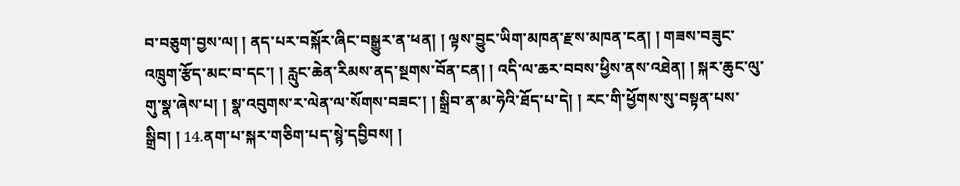བ་བཅུག་བྱས་ལ། ། ནད་པར་བསྐོར་ཞིང་བསྒྱུར་ན་ཕན། ། ལྟས་བྱུང་ཡིག་མཁན་རྫས་མཁན་ངན། ། གཟས་བཟུང་འཁྲུག་རྩོད་མང་བ་དང་། ། རླུང་ཆེན་རིམས་ནད་སྔགས་བོན་ངན། ། འདི་ལ་ཆར་བབས་ཕྱིས་ནས་འཐེན། ། སྐར་ཆུང་ལུ་གུ་སྣ་ཞེས་པ། ། སྣ་འབུགས་ར་ལེན་ལ་སོགས་བཟང་། ། སྒྲིབ་ན་མ་ཧེའི་ཐོད་པ་དེ། ། རང་གི་ཕྱོགས་སུ་བསྟན་པས་སྒྲིབ། ། 14.ནག་པ་སྐར་གཅིག་པད་སྙེ་དབྱིབས། །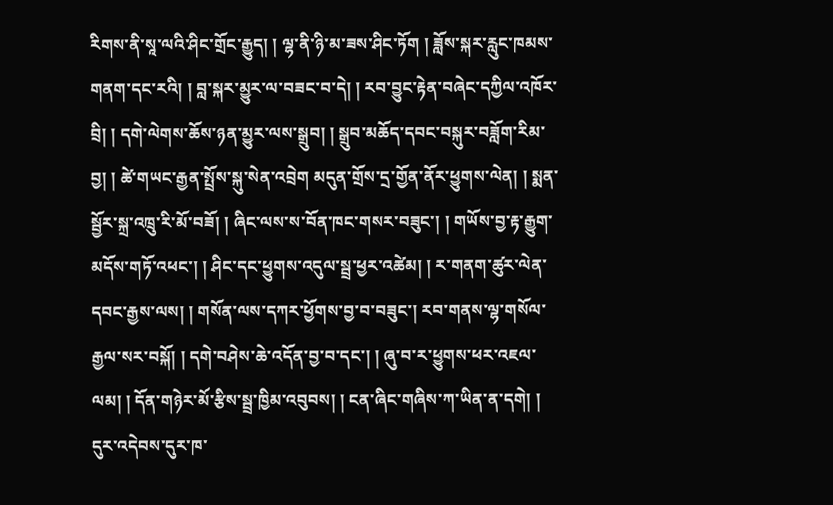རིགས་ནི་སཱ་ལའི་ཤིང་གྲོང་རྒྱུད། ། ལྷ་ནི་ཉི་མ་ཟས་ཤིང་ཏོག ། ཟློས་སྐར་རླུང་ཁམས་གནག་དང་རའི། ། བླ་སྐར་མྱུར་ལ་བཟང་བ་དེ། ། རབ་བྱུང་རྟེན་བཞེང་དཀྱིལ་འཁོར་བྲི། ། དགེ་ལེགས་ཆོས་ཉན་མྱུར་ལས་སྒྲུབ། ། སྒྲུབ་མཆོད་དབང་བསྐུར་བཟློག་རིམ་བྱ། ། ཚེ་གཡང་རྒྱན་སྤྲོས་སྐུ་སེན་འབྲེག མདུན་གྲོས་དྲ་གྱོན་ནོར་ཕྱུགས་ལེན། ། སྨན་སྦྱོར་སྐྲ་འཁྲུ་རི་མོ་བཟོ། ། ཞིང་ལས་ས་བོན་ཁང་གསར་བཟུང་། ། གཡོས་བྱ་རྟ་རྒྱུག་མདོས་གཏོ་འཕང་། ། ཤིང་དང་ཕྱུགས་འདུལ་སྦྲ་ཕྱར་འཚེམ། ། ར་གནག་ཚུར་ལེན་དབང་རྒྱས་ལས། ། གསོན་ལས་དཀར་ཕྱོགས་བྱ་བ་བཟུང་། རབ་གནས་ལྷ་གསོལ་རྒྱལ་སར་བསྐོ། ། དགེ་བཤེས་ཆེ་འདོན་བྱ་བ་དང་། ། ཞུ་བ་ར་ཕྱུགས་ཕར་འཇལ་ལམ། ། དོན་གཉེར་མོ་རྩིས་སྦྲ་ཁྱིམ་འབུབས། ། ངན་ཞིང་གཞིས་ཀ་ཡིན་ན་དགེ། ། དུར་འདེབས་དུར་ཁ་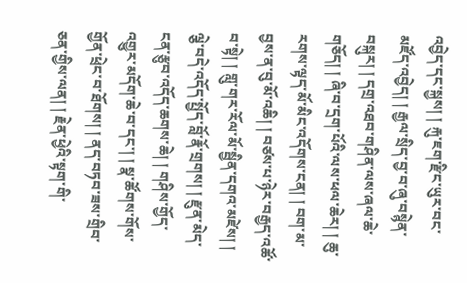འབྱེད་དང་སྐྱས། ། རྐུ་ཇག་རྫིང་ཡུར་བང་མཛོད་འབྱེད། ། རྒྱལ་སྲིད་བྱ་བ་ཞུ་བསྙེན་བསྐུར། ། དགྲ་འཐབ་གཤིན་ལས་ཞལ་ཆེ་གཅོད། ། ཞི་བ་དྲག་པོའི་ལས་ཕལ་ཆེར། ། ཆུ་རགས་ལྟད་མོ་མིང་འདོགས་ངན། ། བག་མ་བྱས་ན་བུ་མོ་འཆི། ། བཙས་པ་ཉེར་བརྒྱད་འཚོ་བ་སྟེ། ། གླུ་གར་རོལ་མོ་སྦྱིན་དགའ་མཛེས། ། ལྕེ་བདེ་འདོད་སྤྱོད་བློ་རྣོ་གྲགས། ། རྫུན་མེད་ངན་རྩུབ་འདོད་ཆགས་ཆེ། ། གཤིས་གྱོད་འགྱུར་མདོག་ཆེ་བ་དང་། ། སྣ་ཚོགས་གོས་གྱོན་ཕྲེང་བ་ཐོགས། ། ནད་བཏབ་ཟས་གྲིབ་ཅན་གྱིས་ལན། ། རྗེན་ཕྱེའི་སྟག་གི་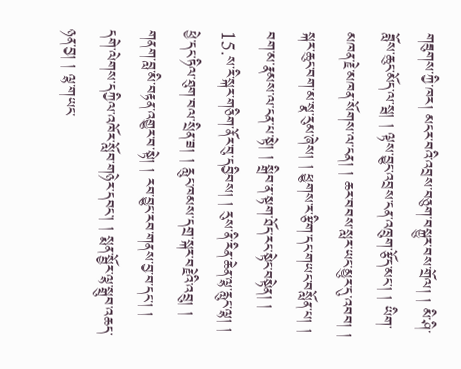གཟུགས་ཀྱི་ཁར། མངར་བའི་འབྲས་བཅུག་བསྐྱུར་བས་གྲོལ། ། མི་ཤི་ཟློས་ཆུང་མོད་ལ་སྦ། ། ལྟས་བྱུང་འབྲས་ངན་འཁྲུག་རྩོད་མང་། ། ཡིག་མཁན་རྗེ་མཁན་སོགས་ལ་ངན། ། ཆར་བབས་སླར་ཡང་མྱུར་དུ་འབབ། ། སྐར་ཆུང་བག་མ་སྣ་རུམ་ཞེས། ། ཕྱུགས་ར་རྩིག་དང་གཡང་བསློན་པ། ། བག་མ་རྣམས་ལ་ངན་པ་སྟེ། ། སྒྲིབ་ན་སྟག་ཐོད་རང་སྟེང་བསྟེན། ། 15.ས་རི་སྐར་གཅིག་ནོར་བུ་དབྱིབས། ། རུས་ནི་རིན་ཆེན་ལྷ་རླུང་ལྷ། ། ཕྱེ་དང་ཏིལ་ཐུག་བལ་སྲིན་ཟ། ། རླུང་ཁམས་དགྲ་སྐར་བརྗེའི་འབྲུ། ། གནག་བླ་མི་བརྟན་འགྱུར་བ་སྟེ། ། རབ་བྱུང་རབ་གནས་བྱ་བ་དང་། ། དགེ་ལེགས་དཀྱིལ་འཁོར་སློབ་གཉེར་དབང་། ། སྨན་སྦྱོར་ལྷ་སྒྲུབ་འཆད་ཉན་བྱ། ། ལྷ་གཡང་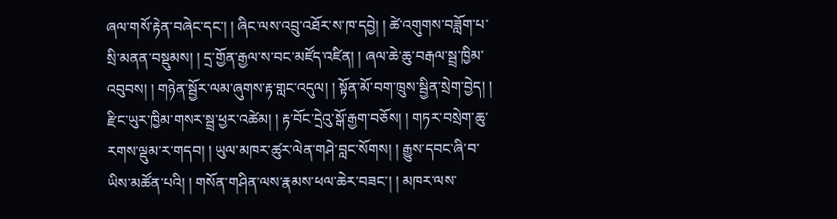ཞལ་གསོ་རྟེན་བཞེང་དང་། ། ཞིང་ལས་འབྲུ་འཐོར་ས་ཁ་དབྱེ། ། ཚེ་འགུགས་བཟློག་པ་སྲི་མནན་བསྡུམས། ། དྲ་གྱོན་རྒྱལ་ས་བང་མཛོད་འཛིན། ། ཞལ་ཆེ་ཆུ་བརྒལ་སྦྲ་ཁྱིམ་འབུབས། ། གཉེན་སྦྱོར་ལམ་ཞུགས་རྟ་གླང་འདུལ། ། སྟོན་མོ་བག་ཁྲུས་སྦྱིན་སྲེག་བྱེད། ། རྫིང་ཡུར་ཁྱིམ་གསར་སྦྲ་ཕྱར་འཚེམ། ། རྟ་བོང་དྲེའུ་སྒོ་རྒྱག་བཅོས། ། གཏར་བསྲེག་ཆུ་རགས་ལྡུམ་ར་གདབ། ། ཡུལ་མཁར་ཚུར་ལེན་གཤེ་བླང་སོགས། ། རྒྱུས་དབང་ཞི་བ་ཡིས་མཚོན་པའི། ། གསོན་གཤིན་ལས་རྣམས་ཕལ་ཆེར་བཟང་། ། མཁར་ལས་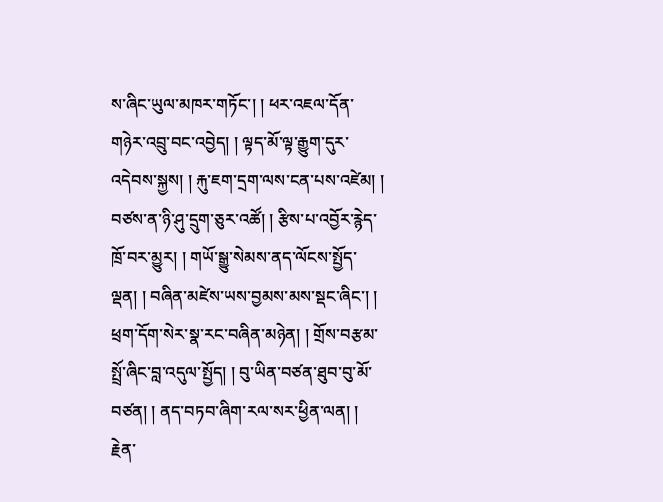ས་ཞིང་ཡུལ་མཁར་གཏོང་། ། ཕར་འཇལ་དོན་གཉེར་འབྲུ་བང་འབྱེད། ། ལྟད་མོ་ལྟ་རྒྱུག་དུར་འདེབས་སྐྱས། ། རྐུ་ཇག་དྲག་ལས་ངན་པས་འཛེམ། ། བཙས་ན་ཉི་ཤུ་དྲུག་ཅུར་འཚོ། ། རྩིས་པ་འབྱོར་རྙེད་ཁྲོ་བར་མྱུར། ། གཡོ་སྒྱུ་སེམས་ནད་ལོངས་སྤྱོད་ལྡན། ། བཞིན་མཛེས་ཡས་བྱམས་མས་སྡང་ཞིང་། ། ཕྲག་དོག་སེར་སྣ་རང་བཞིན་མཉེན། ། གྲོས་བརྩམ་སྤྲོ་ཞིང་བླ་འདུལ་སྤྱོད། ། བུ་ཡིན་བཙན་ཐུབ་བུ་མོ་བཙན། ། ནད་བཏབ་ཞིག་རལ་སར་ཕྱིན་ལན། ། རྗེན་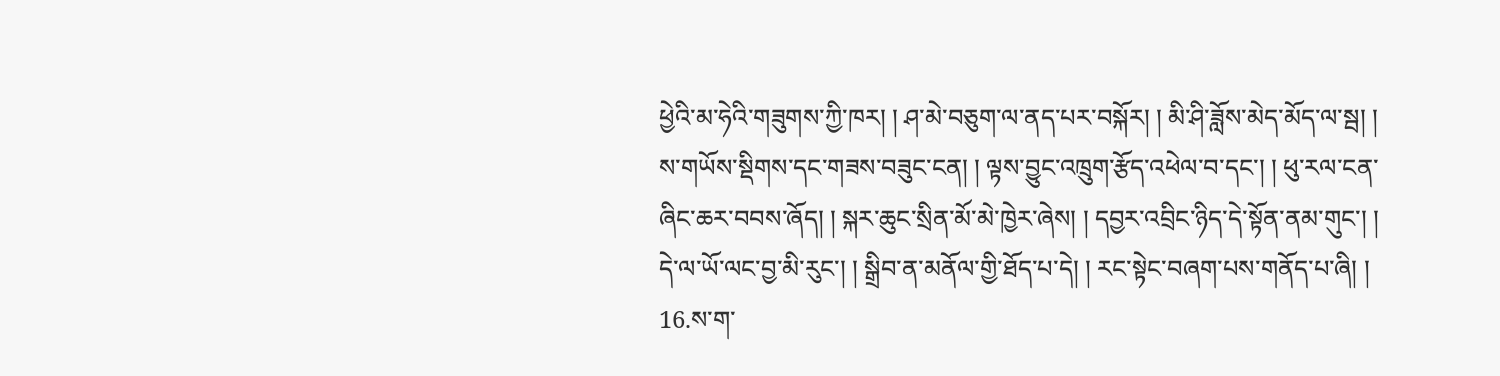ཕྱེའི་མ་ཧེའི་གཟུགས་ཀྱི་ཁར། ། ཤ་མེ་བཅུག་ལ་ནད་པར་བསྐོར། ། མི་ཤི་ཟློས་མེད་མོད་ལ་སྦ། ། ས་གཡོས་སྡིགས་དང་གཟས་བཟུང་ངན། ། ལྟས་བྱུང་འཁྲུག་རྩོད་འཕེལ་བ་དང་། ། ཕུ་རལ་ངན་ཞིང་ཆར་བབས་ཞོད། ། སྐར་ཆུང་སྲིན་མོ་མེ་ཁྱེར་ཞེས། ། དབྱར་འབྲིང་ཉིད་དེ་སྟོན་ནམ་གུང་། ། དེ་ལ་ཡོ་ལང་བྱ་མི་རུང་། ། སྒྲིབ་ན་མནོལ་གྱི་ཐོད་པ་དེ། ། རང་སྟེང་བཞག་པས་གནོད་པ་ཞི། ། 16.ས་ག་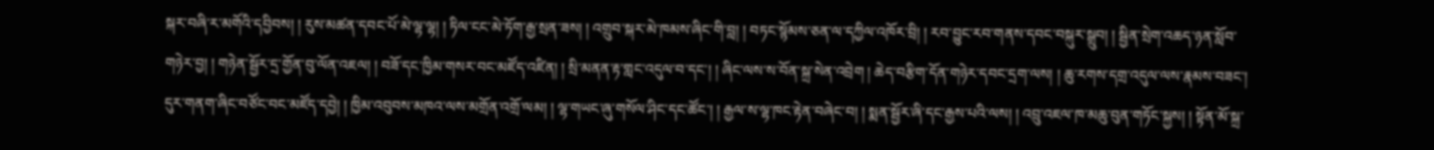སྐར་བཞི་ར་མགོའི་དབྱིབས། ། རུས་མཚན་དབང་པོ་མེ་ལྷ་ལྷ། ། ཏིལ་ངང་མེ་ཏོག་རྒྱ་སྲན་ཟས། ། འགྲུབ་སྐར་མེ་ཁམས་ཞིང་གི་བླ། ། བཏང་སྙོམས་ཅན་ལ་དཀྱིལ་འཁོར་བྲི། ། རབ་བྱུང་རབ་གནས་དབང་བསྐུར་སྒྲུབ། ། སྦྱིན་སྲེག་འཆད་ཉན་སློབ་གཉེར་བྱ། ། གཉེན་སྦྱོར་དྲ་གྱོན་བུ་ལོན་འཇལ། ། བཟོ་དང་ཁྱིམ་གསར་བང་མཛོད་འཛིན། ། སྲི་མནན་རྟ་གླང་འདུལ་བ་དང་། ། ཞིང་ལས་ས་བོན་སྐྲ་སེན་འབྲེག ། ཆེད་བརྩིག་དོན་གཉེར་དབང་དྲག་ལས། ། ཆུ་རགས་དགྲ་འདུལ་ལས་རྣམས་བཟང་། དུར་གནག་ཞིང་བཙོང་བང་མཛོད་དབྱེ། ། ཁྱིམ་འབུབས་མཁའ་ལས་མགྲོན་འགྲོ་ལམ། ། ལྷ་གཡང་ཞུ་གསོལ་ཤིང་དང་ཚོང་། ། རྒྱལ་ས་ལྷ་ཁང་རྟེན་བཞེང་བ། ། སྨན་སྦྱོར་ཞི་དང་རྒྱས་པའི་ལས། ། འབྲུ་འཇལ་ཁ་མཆུ་བུན་གཏོང་སྐྱས། ། སྟོན་མོ་སྐྲ་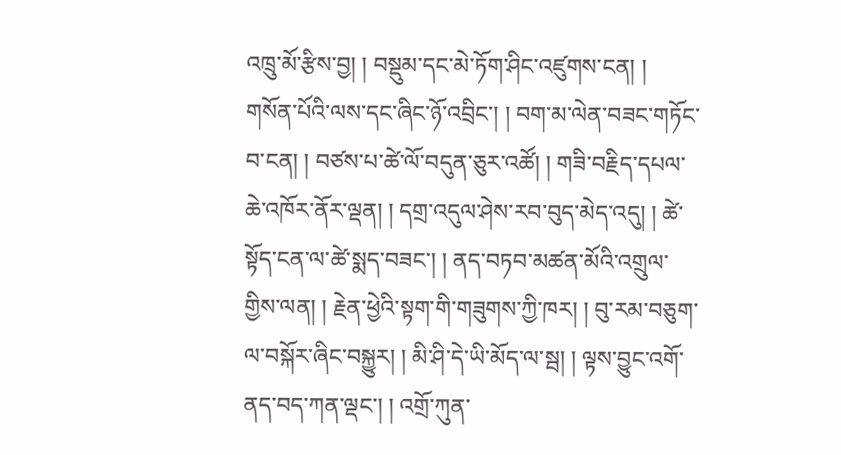འཁྲུ་མོ་རྩིས་བྱ། ། བསྡུམ་དང་མེ་ཏོག་ཤིང་འཛུགས་ངན། ། གསོན་པོའི་ལས་དང་ཞིང་ཉོ་འབྲིང་། ། བག་མ་ལེན་བཟང་གཏོང་བ་ངན། ། བཙས་པ་ཚེ་ལོ་བདུན་ཅུར་འཚོ། ། གཟི་བརྗིད་དཔལ་ཆེ་འཁོར་ནོར་ལྡན། ། དགྲ་འདུལ་ཤེས་རབ་བུད་མེད་འདུ། ། ཚེ་སྟོད་ངན་ལ་ཚེ་སྨད་བཟང་། ། ནད་བཏབ་མཚན་མོའི་འགྲུལ་གྱིས་ལན། ། རྗེན་ཕྱེའི་སྟག་གི་གཟུགས་ཀྱི་ཁར། ། བུ་རམ་བཅུག་ལ་བསྐོར་ཞིང་བསྐྱུར། ། མི་ཤི་དེ་ཡི་མོད་ལ་སྦ། ། ལྟས་བྱུང་འགོ་ནད་བད་ཀན་ལྡང་། ། འགྲོ་ཀུན་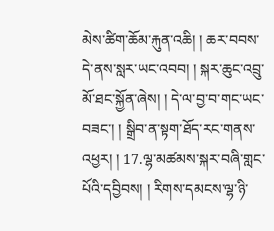མེས་ཚིག་ཆོམ་རྐུན་འཆི། ། ཆར་བབས་དེ་ནས་སླར་ཡང་འབབ། ། སྐར་ཆུང་འབྲུ་མོ་ཐང་སྐྱོན་ཞེས། ། དེ་ལ་བྱ་བ་གང་ཡང་བཟང་། ། སྒྲིབ་ན་སྟག་ཐོད་རང་གནས་འཕྱར། ། 17.ལྷ་མཚམས་སྐར་བཞི་གླང་པོའི་དབྱིབས། ། རིགས་དམངས་ལྷ་ཉི་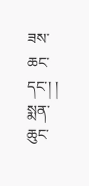ཟས་ཆང་དང་། ། སྨན་ཆུང་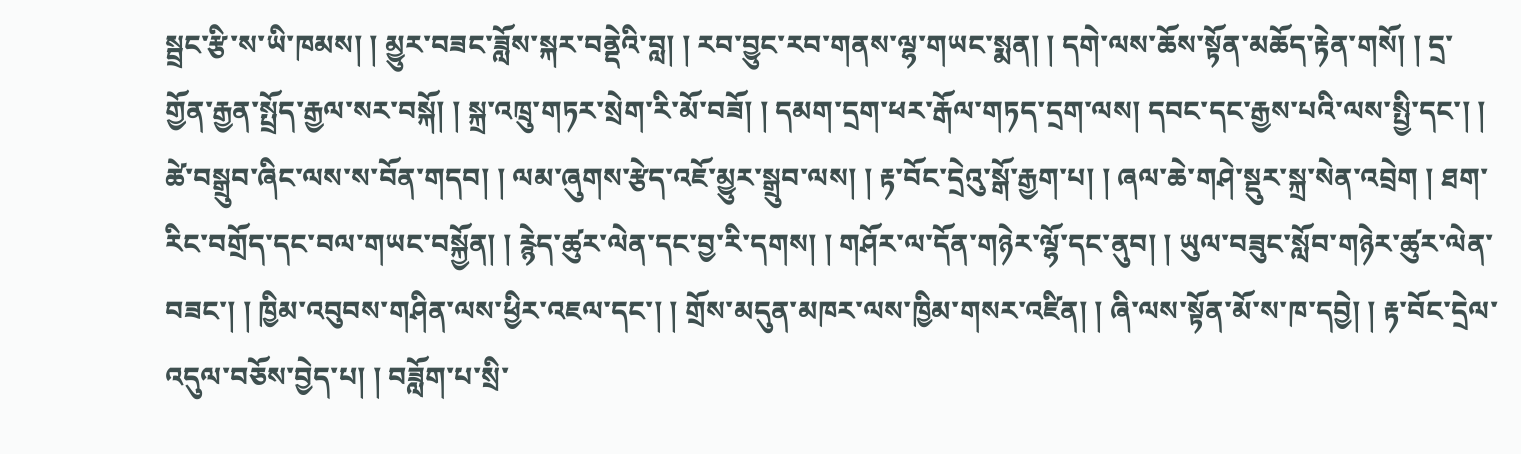སྦྲང་རྩི་ས་ཡི་ཁམས། ། མྱུར་བཟང་ཟློས་སྐར་བནྡེའི་བླ། ། རབ་བྱུང་རབ་གནས་ལྷ་གཡང་སྨན། ། དགེ་ལས་ཆོས་སྟོན་མཆོད་རྟེན་གསོ། ། དྲ་གྱོན་རྒྱན་སྤྲོད་རྒྱལ་སར་བསྐོ། ། སྐྲ་འཁྲུ་གཏར་སྲེག་རི་མོ་བཟོ། ། དམག་དྲག་ཕར་རྒོལ་གཏད་དྲག་ལས། དབང་དང་རྒྱས་པའི་ལས་སྤྱི་དང་། ། ཚེ་བསྒྲུབ་ཞིང་ལས་ས་བོན་གདབ། ། ལམ་ཞུགས་རྩེད་འཇོ་མྱུར་སྒྲུབ་ལས། ། རྟ་བོང་དྲེའུ་སྒོ་རྒྱག་པ། ། ཞལ་ཆེ་གཤེ་སྡུར་སྐྲ་སེན་འབྲེག ། ཐག་རིང་བགྲོད་དང་བལ་གཡང་བསྐྱོན། ། རྙེད་ཚུར་ལེན་དང་བྱ་རི་དགས། ། གཤོར་ལ་དོན་གཉེར་ལྷོ་དང་ནུབ། ། ཡུལ་བཟུང་སློབ་གཉེར་ཚུར་ལེན་བཟང་། ། ཁྱིམ་འབུབས་གཤིན་ལས་ཕྱིར་འཇལ་དང་། ། གྲོས་མདུན་མཁར་ལས་ཁྱིམ་གསར་འཛིན། ། ཞི་ལས་སྟོན་མོ་ས་ཁ་དབྱེ། ། རྟ་བོང་དྲེལ་འདུལ་བཅོས་བྱེད་པ། ། བཟློག་པ་སྲི་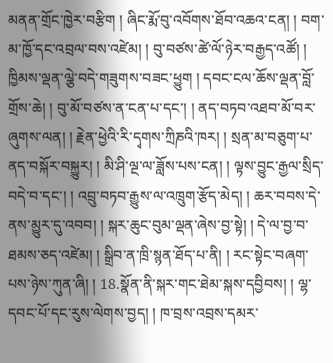མནན་གྲོང་ཁྱེར་བརྩིག ། ཞིང་རྨོ་བུ་འབོགས་ཐོབ་འཆའ་ངན། ། བག་མ་ཁྱོ་དང་འབྲལ་བས་འཛེམ། ། བུ་བཙས་ཚེ་ལོ་ཉེར་བརྒྱད་འཚོ། ། ཁྱིམས་ལྡན་ལྕེ་བདེ་གཟུགས་བཟང་ཕྱུག ། དབང་ངལ་ཆོས་ལྡན་བློ་གྲོས་ཆེ། ། བུ་མོ་བཙས་ན་ངན་པ་དང་། ། ནད་བཏབ་འཐབ་མོ་བར་ཞུགས་ལན། ། རྗེན་ཕྱེའི་རི་དྭགས་ཀྲིཎའི་ཁར། ། སྲན་མ་བཅུག་པ་ནད་བསྐོར་བསྐྱུར། ། མི་ཤི་ལྔ་ལ་ཟློས་པས་ངན། ། ལྟས་བྱུང་རྒྱལ་སྲིད་བདེ་བ་དང་། ། འབྲུ་བཏབ་རྒྱུས་ལ་འཁྲུག་རྩོད་མེད། ། ཆར་བབས་དེ་ནས་མྱུར་དུ་འབབ། ། སྐར་ཆུང་བུམ་ལྡན་ཞེས་བྱ་སྟེ། ། དེ་ལ་བྱ་བ་ཐམས་ཅད་འཛེམ། ། སྒྲིབ་ན་ཁྲི་སྙན་ཐོད་པ་ནི། ། རང་སྟེང་བཞག་པས་ཉེས་ཀུན་ཞི། ། 18.སྣོན་ནི་སྐར་གང་ཐེམ་སྐས་དབྱིབས། ། ལྷ་དབང་པོ་དང་རུས་ལེགས་བྱད། ། ཁ་བྲས་འབྲས་དམར་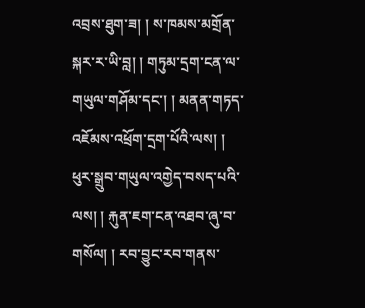འབྲས་ཐུག་ཟ། ། ས་ཁམས་མགྲོན་སྐར་ར་ཡི་བླ། ། གཏུམ་དྲག་ངན་ལ་གཡུལ་གཤོམ་དང་། ། མནན་གཏད་འཇོམས་འཕྲོག་དྲག་པོའི་ལས། ། ཕུར་སྒྲུབ་གཡུལ་འགྱེད་བསད་པའི་ལས། ། རྐུན་ཇག་ངན་འཐབ་ཞུ་བ་གསོལ། ། རབ་བྱུང་རབ་གནས་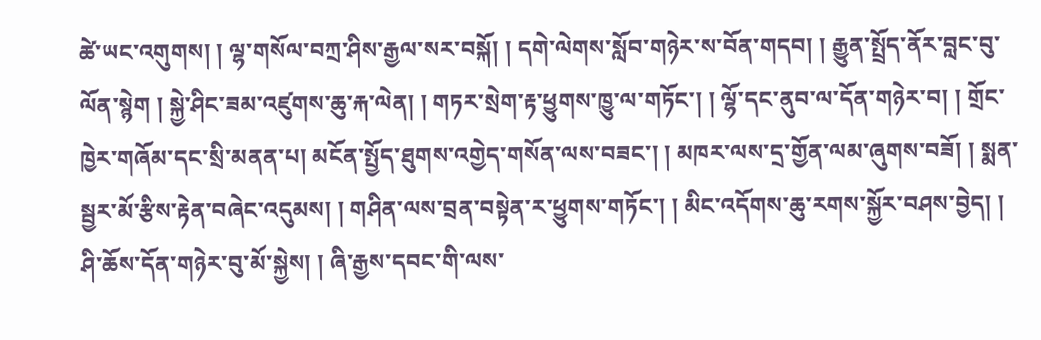ཚེ་ཡང་འགུགས། ། ལྷ་གསོལ་བཀྲ་ཤིས་རྒྱལ་སར་བསྐོ། ། དགེ་ལེགས་སློབ་གཉེར་ས་བོན་གདབ། ། རྒྱུན་སྤྲོད་ནོར་བླང་བུ་ལོན་སྙེག ། སྐྱེ་ཤིང་ཟམ་འཛུགས་ཆུ་རྐ་ལེན། ། གཏར་སྲེག་རྟ་ཕྱུགས་ཁྱུ་ལ་གཏོང་། ། ལྷོ་དང་ནུབ་ལ་དོན་གཉེར་བ། ། གྲོང་ཁྱེར་གཞོམ་དང་སྲི་མནན་པ། མངོན་སྤྱོད་ཐུགས་འགྱེད་གསོན་ལས་བཟང་། ། མཁར་ལས་དྲ་གྱོན་ལམ་ཞུགས་བཟོ། ། སྨན་སྦྱར་མོ་རྩིས་རྟེན་བཞེང་འདུམས། ། གཤིན་ལས་བྲན་བསྟེན་ར་ཕྱུགས་གཏོང་། ། མིང་འདོགས་ཆུ་རགས་སྐྱོར་བཤས་བྱེད། ། ཤི་ཆོས་དོན་གཉེར་བུ་མོ་སྐྱེས། ། ཞི་རྒྱས་དབང་གི་ལས་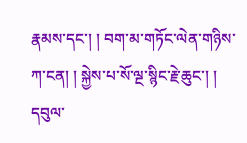རྣམས་དང་། ། བག་མ་གཏོང་ལེན་གཉིས་ཀ་ངན། ། སྐྱེས་པ་སོ་ལྔ་སྙིང་རྗེ་ཆུང་། ། དབུལ་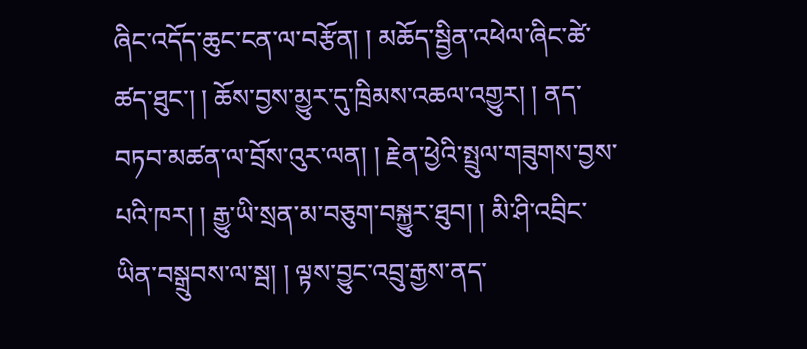ཞིང་འདོད་ཆུང་ངན་ལ་བརྩོན། ། མཆོད་སྦྱིན་འཕེལ་ཞིང་ཚེ་ཚད་ཐུང་། ། ཆོས་བྱས་མྱུར་དུ་ཁྲིམས་འཆལ་འགྱུར། ། ནད་བཏབ་མཚན་ལ་བྲོས་འུར་ལན། ། རྗེན་ཕྱེའི་སྤྲུལ་གཟུགས་བྱས་པའི་ཁར། ། རྒྱུ་ཡི་སྲན་མ་བཅུག་བསྐྱུར་ཐུབ། ། མི་ཤི་འབྲིང་ཡིན་བསྒྲུབས་ལ་སྦ། ། ལྟས་བྱུང་འབྲུ་རྒྱས་ནད་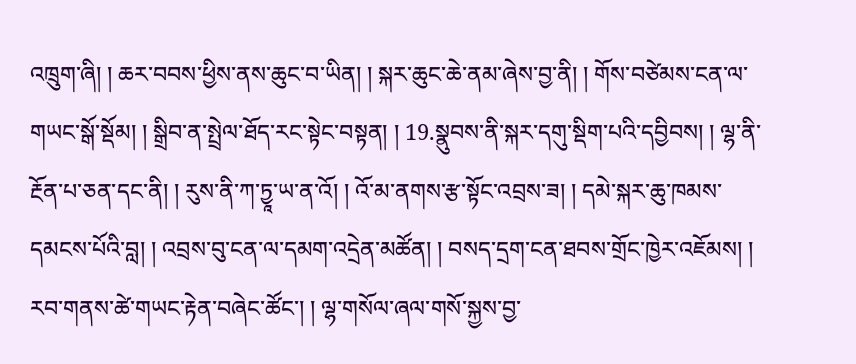འཁྲུག་ཞི། ། ཆར་བབས་ཕྱིས་ནས་ཆུང་བ་ཡིན། ། སྐར་ཆུང་ཆེ་ནམ་ཞེས་བྱ་ནི། ། གོས་བཙེམས་ངན་ལ་གཡང་སྒོ་སྡོམ། ། སྒྲིབ་ན་སྤྲེལ་ཐོད་རང་སྟེང་བསྟན། ། 19.སྣུབས་ནི་སྐར་དགུ་སྡིག་པའི་དབྱིབས། ། ལྷ་ནི་རྔོན་པ་ཅན་དང་ནི། ། རུས་ནི་ཀ་ཏྱཱ་ཡ་ན་འོ། ། འོ་མ་ནགས་རྩ་སྟོང་འབྲས་ཟ། ། དམེ་སྐར་ཆུ་ཁམས་དམངས་པོའི་བླ། ། འབྲས་བུ་ངན་ལ་དམག་འདྲེན་མཚོན། ། བསད་དྲག་ངན་ཐབས་གྲོང་ཁྱེར་འཇོམས། ། རབ་གནས་ཚེ་གཡང་རྟེན་བཞེང་ཚོང་། ། ལྷ་གསོལ་ཞལ་གསོ་སྐྱས་བྱ་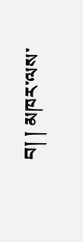བ། ། མཁར་ལས་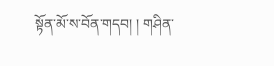སྟོན་མོ་ས་བོན་གདབ། ། གཤིན་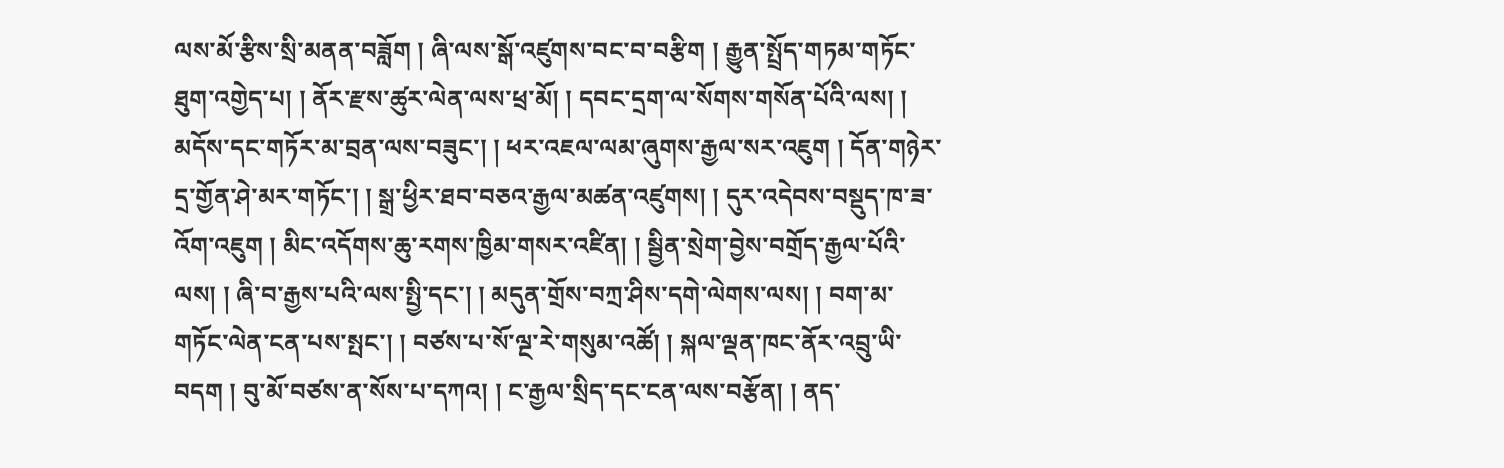ལས་མོ་རྩིས་སྲི་མནན་བཟློག ། ཞི་ལས་སྒོ་འཛུགས་བང་བ་བརྩིག ། རྒྱུན་སྤྲོད་གཏམ་གཏོང་ཐུག་འགྱེད་པ། ། ནོར་རྫས་ཚུར་ལེན་ལས་ཕྲ་མོ། ། དབང་དྲག་ལ་སོགས་གསོན་པོའི་ལས། ། མདོས་དང་གཏོར་མ་བྲན་ལས་བཟུང་། ། ཕར་འཇལ་ལམ་ཞུགས་རྒྱལ་སར་འཇུག ། དོན་གཉེར་དྲ་གྱོན་ཤེ་མར་གཏོང་། ། སྒྲ་ཕྱིར་ཐབ་བཅའ་རྒྱལ་མཚན་འཛུགས། ། དུར་འདེབས་བསྡུད་ཁ་ཟ་འོག་འཇུག ། མིང་འདོགས་ཆུ་རགས་ཁྱིམ་གསར་འཛིན། ། སྦྱིན་སྲེག་བྱེས་བགྲོད་རྒྱལ་པོའི་ལས། ། ཞི་བ་རྒྱས་པའི་ལས་སྤྱི་དང་། ། མདུན་གྲོས་བཀྲ་ཤིས་དགེ་ལེགས་ལས། ། བག་མ་གཏོང་ལེན་ངན་པས་སྤང་། ། བཙས་པ་སོ་ལྔ་རེ་གསུམ་འཚོ། ། སྐལ་ལྡན་ཁང་ནོར་འབྲུ་ཡི་བདག ། བུ་མོ་བཙས་ན་སོས་པ་དཀའ། ། ང་རྒྱལ་སྲིད་དང་ངན་ལས་བརྩོན། ། ནད་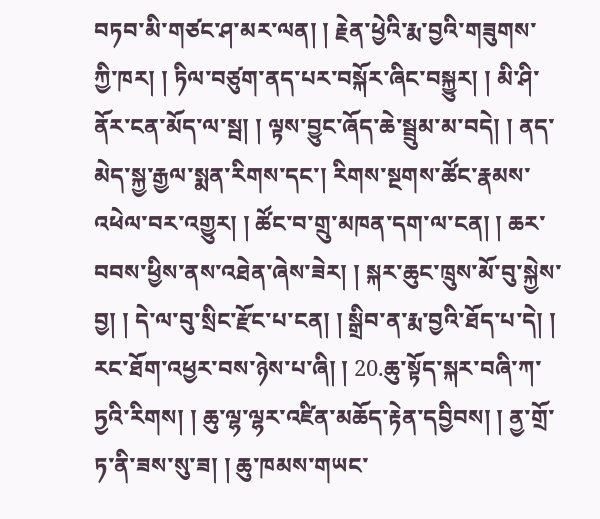བཏབ་མི་གཙང་ཤ་མར་ལན། ། རྗེན་ཕྱེའི་རྨ་བྱའི་གཟུགས་ ཀྱི་ཁར། ། ཏིལ་བཙུག་ནད་པར་བསྐོར་ཞིང་བསྐྱུར། ། མི་ཤི་ནོར་ངན་མོད་ལ་སྦ། ། ལྟས་བྱུང་ཞོད་ཆེ་སྦྲུམ་མ་བདེ། ། ནད་མེད་སྐྱ་རྒྱལ་སྨན་རིགས་དང་། རིགས་སྔགས་ཚོང་རྣམས་འཕེལ་བར་འགྱུར། ། ཚོང་བ་གྲུ་མཁན་དག་ལ་ངན། ། ཆར་བབས་ཕྱིས་ནས་འཐེན་ཞེས་ཟེར། ། སྐར་ཆུང་ཁྲུས་མོ་བུ་སྐྱེས་བྱ། ། དེ་ལ་བུ་སྲིང་རྫོང་པ་ངན། ། སྒྲིབ་ན་རྨ་བྱའི་ཐོད་པ་དེ། ། རང་ཐོག་འཕྱར་བས་ཉེས་པ་ཞི། ། 20.ཆུ་སྟོད་སྐར་བཞི་ཀ་ཏྱའི་རིགས། ། ཆུ་ལྷ་ལྷར་འཛིན་མཆོད་རྟེན་དབྱིབས། ། ནྱ་གྲོ་ཏ་ནི་ཟས་སུ་ཟ། ། ཆུ་ཁམས་གཡང་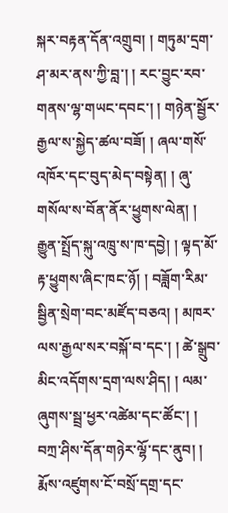སྐར་བརྟན་དོན་འགྲུབ། ། གཏུམ་དྲག་ཤ་མར་ནས་ཀྱི་བླ་། ། རང་བྱུང་རབ་གནས་ལྷ་གཡང་དབང་། ། གཉེན་སྦྱོར་རྒྱལ་ས་སྐྱེད་ཚལ་བཟོ། ། ཞལ་གསོ་འཁོར་དང་བུད་མེད་བསྟེན། ། ཞུ་གསོལ་ས་བོན་ནོར་ཕྱུགས་ལེན། ། རྒྱུན་སྤྲོད་སྐུ་འཁྲུ་ས་ཁ་དབྱེ། ། ལྟད་མོ་རྟ་ཕྱུགས་ཞིང་ཁང་ཉོ། ། བཟློག་རིམ་སྦྱིན་སྲེག་བང་མཛོད་བཅའ། ། མཁར་ལས་རྒྱལ་སར་བསྐོ་བ་དང་། ། ཚེ་སྒྲུབ་མིང་འདོགས་དྲག་ལས་ཤིད། ། ལམ་ཞུགས་སྦྲ་ཕྱར་འཚེམ་དང་ཚོང་། ། བཀྲ་ཤིས་དོན་གཉེར་ལྷོ་དང་ནུབ། ། རྨོས་འཛུགས་ངོ་བསྲོ་དགྲ་དང་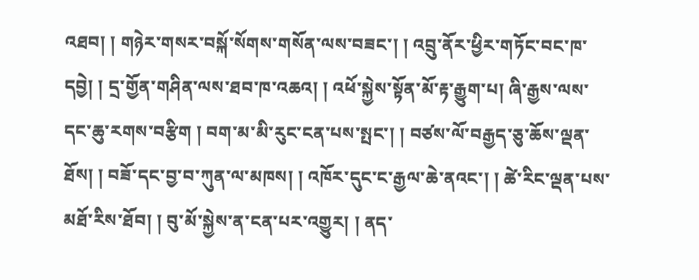འཐབ། ། གཉེར་གསར་བསྐོ་སོགས་གསོན་ལས་བཟང་། ། འབྲུ་ནོར་ཕྱིར་གཏོང་བང་ཁ་དབྱེ། ། དྲ་གྱོན་གཤིན་ལས་ཐབ་ཁ་འཆའ། ། འཕོ་སྐྱེས་སྟོན་མོ་རྟ་རྒྱུག་པ། ཞི་རྒྱས་ལས་དང་ཆུ་རགས་བརྩིག ། བག་མ་མི་རུང་ངན་པས་སྤང་། ། བཙས་ལོ་བརྒྱད་ཅུ་ཆོས་ལྡན་ཐོས། ། བཟོ་དང་བྱ་བ་ཀུན་ལ་མཁས། ། འཁོར་དུང་ང་རྒྱལ་ཆེ་ནའང་། ། ཚེ་རིང་ལྡན་པས་མཐོ་རིས་ཐོབ། ། བུ་མོ་སྐྱེས་ན་ངན་པར་འགྱུར། ། ནད་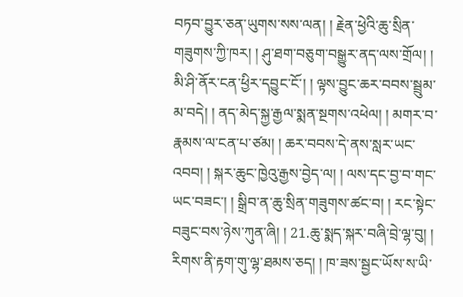བཏབ་བྱུར་ཅན་ཡུགས་སས་ལན། ། རྗེན་ཕྱེའི་ཆུ་སྲིན་གཟུགས་ཀྱི་ཁར། ། ཤུ་ཐག་བཅུག་བསྒྱུར་ནད་ལས་གྲོལ། ། མི་ཤི་ནོར་ངན་ཕྱིར་དབྱུང་ངོ་། ། ལྟས་བྱུང་ཆར་བབས་སྦྲུམ་མ་བདེ། ། ནད་མེད་སྐྱ་རྒྱལ་སྨན་སྔགས་འཕེལ། ། མགར་བ་རྣམས་ལ་ངན་པ་ཙམ། ། ཆར་བབས་དེ་ནས་སླར་ཡང་འབབ། ། སྐར་ཆུང་ཁྱེའུ་རྒྱས་བྱེད་ལ། ། ལས་དང་བྱ་བ་གང་ཡང་བཟང་། ། སྒྲིབ་ན་ཆུ་སྲིན་གཟུགས་ཚང་བ། ། རང་སྟེང་བཟུང་བས་ཉེས་ཀུན་ཞི། ། 21.ཆུ་སྨད་སྐར་བཞི་བྲེ་ལྷ་བུ། ། རིགས་ནི་རྟག་གུ་ལྷ་ཐམས་ཅད། ། ཁ་ཟས་སྦྱང་ཡོས་ས་ཡི་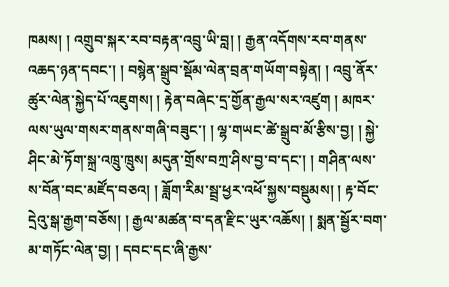ཁམས། ། འགྲུབ་སྐར་རབ་བརྟན་འབྲུ་ཡི་བླ། ། རྒྱན་འདོགས་རབ་གནས་འཆད་ཉན་དབང་། ། བསྙེན་སྒྲུབ་སྡོམ་ལེན་བྲན་གཡོག་བསྟེན། ། འབྲུ་ནོར་ཚུར་ལེན་སྐྱེད་པོ་འཇུགས། ། རྟེན་བཞེང་དྲ་གྱོན་རྒྱལ་སར་འཛུག ། མཁར་ལས་ཡུལ་གསར་གནས་གཞི་བཟུང་། ། ལྷ་གཡང་ཚེ་སྒྲུབ་མོ་རྩིས་བྱ། ། སྐྱེ་ཤིང་མེ་ཏོག་སྐྲ་འཁྲུ་ཁྲུས། མདུན་གྲོས་བཀྲ་ཤིས་བྱ་བ་དང་། ། གཤིན་ལས་ས་བོན་བང་མཛོད་བཅའ། ། ཟློག་རིམ་སྦྲ་ཕྱར་འཕོ་སྐྱས་བསྡུམས། ། རྟ་བོང་དྲེའུ་སྒ་རྒྱག་བཅོས། ། རྒྱལ་མཚན་བ་དན་རྫིང་ཡུར་འཆོས། ། སྨན་སྦྱོར་བག་མ་གཏོང་ལེན་བྱ། ། དབང་དང་ཞི་རྒྱས་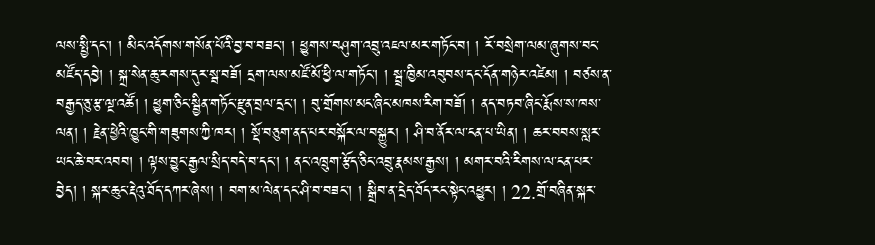ལས་སྤྱི་དང་། ། མིང་འདོགས་གསོན་པོའི་བྱ་བ་བཟང་། ། ཕྱུགས་བཤུག་འབྲུ་འཇལ་མར་གཏོང་བ། ། རོ་བསྲེག་ལམ་ཞུགས་བང་མཛོད་དབྱེ། ། སྐྲ་སེན་ཆུ་རགས་དུར་སྦ་བཟོ། དྲག་ལས་མཛོ་མོ་ཕྱི་ལ་གཏོང་། ། སྦྲ་ཁྱིམ་འབུབས་དང་དོན་གཉེར་འཛེམ། ། བཙས་ན་བརྒྱད་ཅུ་རྩ་ལྔ་འཚོ། ། ཕྱུག་ཅིང་སྦྱིན་གཏོང་རྫུན་བྲལ་དྲང་། ། བུ་གྲོགས་མང་ཞིང་མཁས་རིག་བཟོ། ། ནད་བཏབ་ཞིང་རྨོས་ས་ཁས་ལན། ། རྗེན་ཕྱེའི་ཁྱུང་གི་གཟུགས་ཀྱི་ཁར། ། སྡོ་བཅུག་ནད་པར་བསྐོར་ལ་བསྐྱུར། ། ཤི་བ་ནོར་ལ་ངན་པ་ཡིན། ། ཆར་བབས་སླར་ཡང་ཆེ་བར་འབབ། ། ལྟས་བྱུང་རྒྱལ་སྲིད་བདེ་བ་དང་། ། ནང་འཁྲུག་རྩོད་ཅིང་འབྲུ་རྣམས་རྒྱས། ། མགར་བའི་རིགས་ལ་ངན་པར་བྱེད། ། སྐར་ཆུང་རྡེའུ་ཐོད་དཀར་ཞེས། ། བག་མ་ལེན་དང་ཤི་བ་བཟང་། ། སྒྲིབ་ན་དྲེད་ཐོད་རང་སྟེང་འཕྱུར། ། 22.གྲོ་བཞིན་སྐར་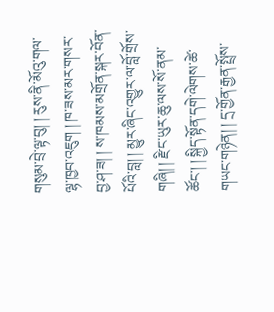གསུམ་བྲེ་ལྟ་བུ། ། རུས་ནི་མོའུ་གལ་ལྷ་ཁྱབ་འཇུག ། ཁ་ཟས་མར་གསར་བྱ་ཤ་ཟ། ། ས་ཁམས་མགྲོན་སྐར་བོན་པོའི་བླ། ། མྱུར་ཞིང་འགྱུར་ལ་བློ་གྲོས་གཞི། ། རྫིང་ཡུར་ཆུ་ལས་སོ་ནམ་ཚོང་། ། སྐྱིད་སྟོན་དགེ་ལེགས་ཚེ་གཡང་གཉེན། ། དྲ་གྱོན་རྒྱན་སྤྲོས་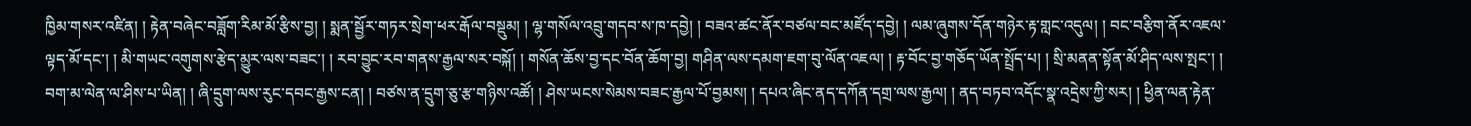ཁྱིམ་གསར་འཛིན། ། རྟེན་བཞེང་བཟློག་རིམ་མོ་རྩིས་བྱ། ། སྨན་སྦྱོར་གཏར་སྲེག་ཕར་རྒོལ་བསྡུམ། ། ལྷ་གསོལ་འབྲུ་གདབ་ས་ཁ་དབྱེ། ། བཟའ་ཚང་ནོར་བཙལ་བང་མཛོད་དབྱེ། ། ལམ་ཞུགས་དོན་གཉེར་རྟ་གླང་འདུལ། ། བང་བརྩིག་ནོར་འཇལ་ལྟད་མོ་དང་། ། མི་གཡང་འགུགས་རྩེད་མྱུར་ལས་བཟང་། ། རབ་བྱུང་རབ་གནས་རྒྱལ་སར་བསྐོ། ། གསོན་ཆོས་བྱ་དང་བོན་ཆོག་བྱ། གཤིན་ལས་དམག་ཇག་བུ་ལོན་འཇལ། ། རྟ་བོང་བྱ་གཅོད་ཡོན་སྤྲོད་པ། ། སྲི་མནན་སྟོན་མོ་ཤིད་ལས་སྤང་། ། བག་མ་ལེན་ལ་ཤིས་པ་ཡིན། ། ཞི་དྲུག་ལས་རུང་དབང་རྒྱས་ངན། ། བཙས་ན་དྲུག་ཅུ་རྩ་གཉིས་འཚོ། ། ཤེས་ཡངས་སེམས་བཟང་རྒྱལ་པོ་བྱམས། ། དཔའ་ཞིང་ནད་དཀོན་དགྲ་ལས་རྒྱལ། ། ནད་བཏབ་འདོང་སྣ་འདྲེས་ཀྱི་སར། ། ཕྱིན་ལན་རྟེན་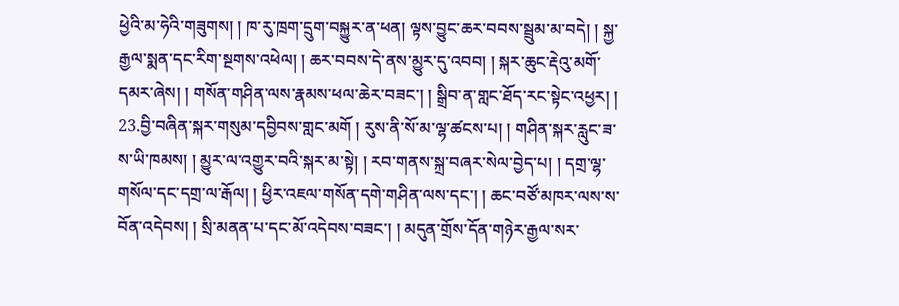ཕྱེའི་མ་ཧེའི་གཟུགས། ། ཁ་རུ་ཁྲག་དྲུག་བསྐྱུར་ན་ཕན། ལྟས་བྱུང་ཆར་བབས་སྦྲུམ་མ་བདེ། ། སྐྱ་རྒྱལ་སྨན་དང་རིག་སྔགས་འཕེལ། ། ཆར་བབས་དེ་ནས་མྱུར་དུ་འབབ། ། སྐར་ཆུང་རྡེའུ་མགོ་དམར་ཞེས། ། གསོན་གཤིན་ལས་རྣམས་ཕལ་ཆེར་བཟང་། ། སྒྲིབ་ན་གླང་ཐོད་རང་སྟེང་འཕྱར། ། 23.བྱི་བཞིན་སྐར་གསུམ་དབྱིབས་གླང་མགོ ། རུས་ནི་སོ་མ་ལྷ་ཚངས་པ། ། གཤིན་སྐར་རླུང་ཟ་ས་ཡི་ཁམས། ། མྱུར་ལ་འགྱུར་བའི་སྐར་མ་སྟེ། ། རབ་གནས་སྐྲ་བཞར་སེལ་བྱེད་པ། ། དགྲ་ལྷ་གསོལ་དང་དགྲ་ལ་རྒོལ། ། ཕྱིར་འཇལ་གསོན་དགེ་གཤིན་ལས་དང་། ། ཆང་བཙོ་མཁར་ལས་ས་བོན་འདེབས། ། སྲི་མནན་པ་དང་མོ་འདེབས་བཟང་། ། མདུན་གྲོས་དོན་གཉེར་རྒྱལ་སར་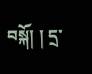བསྐོ། ། དྲ་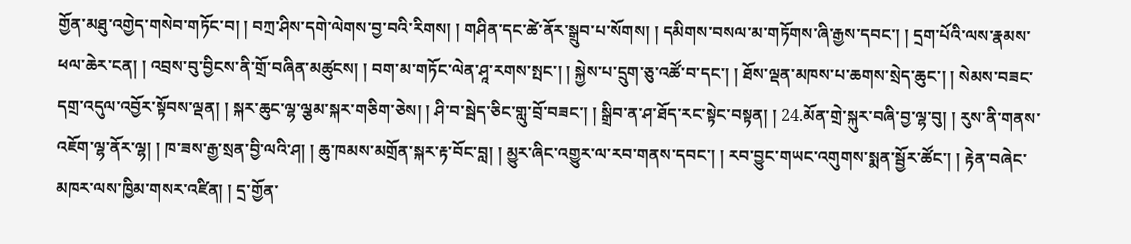གྱོན་མཐུ་འགྱེད་གསེབ་གཏོང་བ། ། བཀྲ་ཤིས་དགེ་ལེགས་བྱ་བའི་རིགས། ། གཤིན་དང་ཚེ་ནོར་སྒྲུབ་པ་སོགས། ། དམིགས་བསལ་མ་གཏོགས་ཞི་རྒྱས་དབང་། ། དྲག་པོའི་ལས་རྣམས་ཕལ་ཆེར་ངན། ། འབྲས་བུ་བྱིངས་ནི་གྲོ་བཞིན་མཚུངས། ། བག་མ་གཏོང་ལེན་ཤཱ་རགས་སྤང་། ། སྐྱེས་པ་དྲུག་ཅུ་འཚོ་བ་དང་། ། ཐོས་ལྡན་མཁས་པ་ཆགས་སྲེད་ཆུང་། ། སེམས་བཟང་དགྲ་འདུལ་འབྱོར་སྟོབས་ལྡན། ། སྐར་ཆུང་ལྷ་ལྕམ་སྐར་གཅིག་ཅེས། ། ཤི་བ་སྦེད་ཅིང་གླུ་བྲོ་བཟང་། ། སྒྲིབ་ན་ཤ་ཐོད་རང་སྟེང་བསྟན། ། 24.མོན་གྲེ་སྐུར་བཞི་བྱ་ལྷ་བུ། ། རུས་ནི་གནས་འཇོག་ལྷ་ནོར་ལྷ། ། ཁ་ཟས་རྒྱ་སྲན་བྱི་ལའི་ཤ། ། ཆུ་ཁམས་མགྲོན་སྐར་རྟ་བོང་བླ། ། མྱུར་ཞིང་འགྱུར་ལ་རབ་གནས་དབང་། ། རབ་བྱུང་གཡང་འགུགས་སྨན་སྦྱོར་ཚོང་། ། རྟེན་བཞེང་མཁར་ལས་ཁྱིམ་གསར་འཛིན། ། དྲ་གྱོན་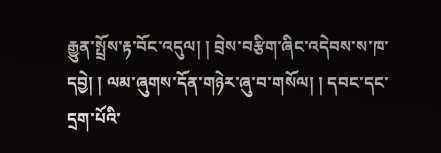རྒྱུན་སྤྲོས་རྟ་བོང་འདུལ། ། བྲེས་བརྩིག་ཞིང་འདེབས་ས་ཁ་དབྱེ། ། ལམ་ཞུགས་དོན་གཉེར་ཞུ་བ་གསོལ། ། དབང་དང་དྲག་པོའི་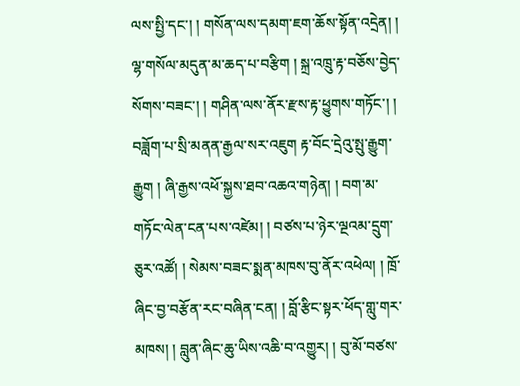ལས་སྤྱི་དང་། ། གསོན་ལས་དམག་ཇག་ཆོས་སྟོན་འདྲེན། ། ལྷ་གསོལ་མདུན་མ་ཆད་པ་བརྩིག ། སྐྲ་འཁྲུ་རྟ་བཅོས་བྱེད་སོགས་བཟང་། ། གཤིན་ལས་ནོར་རྫས་རྟ་ཕྱུགས་གཏོང་། ། བཟློག་པ་སྲི་མནན་རྒྱལ་སར་འཇུག རྟ་བོང་དྲེའུ་སྤུ་རྒྱུག་རྒྱུག ། ཞི་རྒྱས་འཕོ་སྐྱས་ཐབ་འཆའ་གཉེན། ། བག་མ་གཏོང་ལེན་ངན་པས་འཛེམ། ། བཙས་པ་ཉེར་ལྔའམ་དྲུག་ཅུར་འཚོ། ། སེམས་བཟང་སྨན་མཁས་བུ་ནོར་འཕེལ། ། ཁྲོ་ཞིང་བྱ་བརྩོན་རང་བཞིན་ངན། ། བློ་རྩིང་སྟར་ཕོད་གླུ་གར་མཁས། ། བླུན་ཞིང་ཆུ་ཡིས་འཆི་བ་འགྱུར། ། བུ་མོ་བཙས་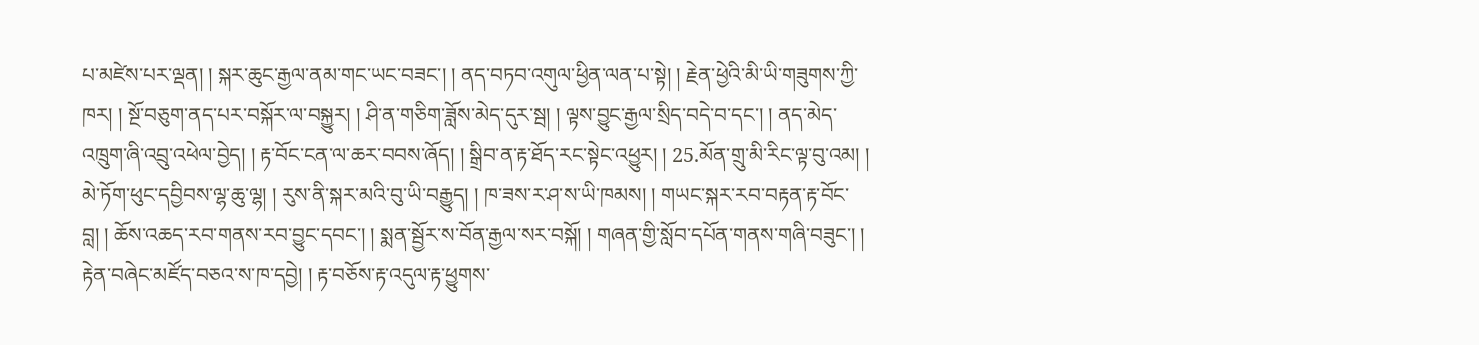པ་མཛེས་པར་ལྡན། ། སྐར་ཆུང་རྒྱལ་ནམ་གང་ཡང་བཟང་། ། ནད་བཏབ་འགུལ་ཕྱིན་ལན་པ་སྟེ། ། རྗེན་ཕྱེའི་མི་ཡི་གཟུགས་ཀྱི་ཁར། ། སྔོ་བཅུག་ནད་པར་བསྐོར་ལ་བསྐྱུར། ། ཤི་ན་གཅིག་ཟློས་མེད་དུར་སྦ། ། ལྟས་བྱུང་རྒྱལ་སྲིད་བདེ་བ་དང་། ། ནད་མེད་འཁྲུག་ཞི་འབྲུ་འཕེལ་བྱེད། ། རྟ་བོང་ངན་ལ་ཆར་བབས་ཞོད། ། སྒྲིབ་ན་རྟ་ཐོད་རང་སྟེང་འཕྱུར། ། 25.མོན་གྲུ་མི་རིང་ལྟ་བུ་འམ། ། མེ་ཏོག་ཕུང་དབྱིབས་ལྷ་ཆུ་ལྷ། ། རུས་ནི་སྐར་མའི་བུ་ཡི་བརྒྱུད། ། ཁ་ཟས་ར་ཤ་ས་ཡི་ཁམས། ། གཡང་སྐར་རབ་བརྟན་རྟ་བོང་བླ། ། ཆོས་འཆད་རབ་གནས་རབ་བྱུང་དབང་། ། སྨན་སྦྱོར་ས་བོན་རྒྱལ་སར་བསྐོ། ། གཞན་གྱི་སློབ་དཔོན་གནས་གཞི་བཟུང་། ། རྟེན་བཞེང་མཛོད་བཅའ་ས་ཁ་དབྱེ། ། རྟ་བཅོས་རྟ་འདུལ་རྟ་ཕྱུགས་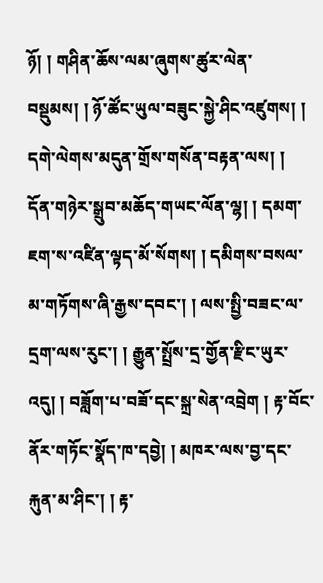ཉོ། ། གཤིན་ཆོས་ལམ་ཞུགས་ཚུར་ལེན་བསྡུམས། ། ཉོ་ཚོང་ཡུལ་བཟུང་སྐྱེ་ཤིང་འཛུགས། ། དགེ་ལེགས་མདུན་གྲོས་གསོན་བརྟན་ལས། ། དོན་གཉེར་སྒྲུབ་མཆོད་གཡང་ལོན་ལྷ། ། དམག་ཇག་ས་འཛིན་ལྟད་མོ་སོགས། ། དམིགས་བསལ་མ་གཏོགས་ཞི་རྒྱས་དབང་། ། ལས་སྤྱི་བཟང་ལ་དྲག་ལས་རུང་། ། རྒྱུན་སྤྲོས་དྲ་གྱོན་རྫིང་ཡུར་འདུ། ། བཟློག་པ་བཟོ་དང་སྐྲ་སེན་འབྲེག ། རྟ་བོང་ནོར་གཏོང་སྣོད་ཁ་དབྱེ། ། མཁར་ལས་བྱ་དང་རྐུན་མ་ཤིང་། ། རྟ་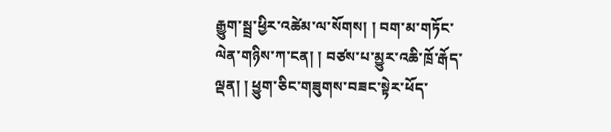རྒྱུག་སྦྲ་ཕྱིར་འཚེམ་ལ་སོགས། ། བག་མ་གཏོང་ལེན་གཉིས་ཀ་ངན། ། བཙས་པ་མྱུར་འཆི་ཁྲོ་རྒོད་ལྡན། ། ཕྱུག་ཅིང་གཟུགས་བཟང་སྟེར་ཕོད་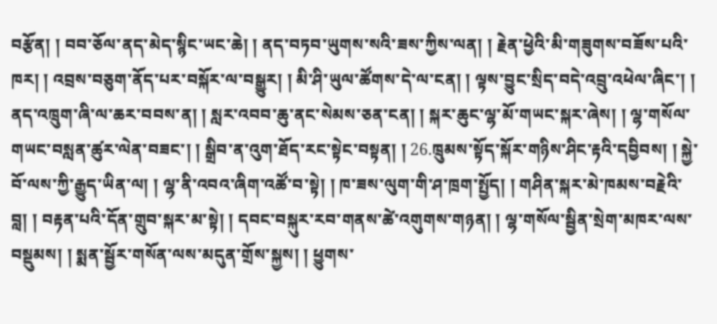བརྩོན། ། བབ་ཅོལ་ནད་མེད་སྙིང་ཡང་ཆེ། ། ནད་བཏབ་ཡུགས་སའི་ཟས་ཀྱིས་ལན། ། རྗེན་ཕྱེའི་མི་གཟུགས་བཟོས་པའི་ཁར། ། འབྲས་བཅུག་ནོད་པར་བསྐོར་ལ་བསྒྱུར། ། མི་ཤི་ཡུལ་ཚོགས་དེ་ལ་ངན། ། ལྟས་བྱུང་སྲིད་བདེ་འབྲུ་འཕེལ་ཞིང་། ། ནད་འཁྲུག་ཞི་ལ་ཆར་བབས་ན། ། སླར་འབབ་ཆུ་ནང་སེམས་ཅན་ངན། ། སྐར་ཆུང་ལྷ་མོ་གཡང་སྐར་ཞེས། ། ལྷ་གསོལ་གཡང་བསླན་ཚུར་ལེན་བཟང་། ། སྒྲིབ་ན་འུག་ཐོད་རང་སྟེང་བསྟན། ། 26.ཁྲུམས་སྟོད་སྐོར་གཉིས་ཤིང་རྟའི་དབྱིབས། ། སྐྱེ་བོ་ལས་ཀྱི་རྒྱུད་ཡིན་ལ། ། ལྷ་ནི་འབའ་ཞིག་འཚོ་བ་སྟེ། ། ཁ་ཟས་ལུག་གི་ཤ་ཁྲག་སྤྱོད། ། གཤིན་སྐར་མེ་ཁམས་བརྗེའི་བླ། ། བརྟན་པའི་དོན་གྲུབ་སྐར་མ་སྟེ། ། དབང་བསྐུར་རབ་གནས་ཚེ་འགུགས་གཉན། ། ལྷ་གསོལ་སྦྱིན་སྲེག་མཁར་ལས་བསྡུམས། ། སྨན་སྦྱོར་གསོན་ལས་མདུན་གྲོས་སྐྱས། ། ཕྱུགས་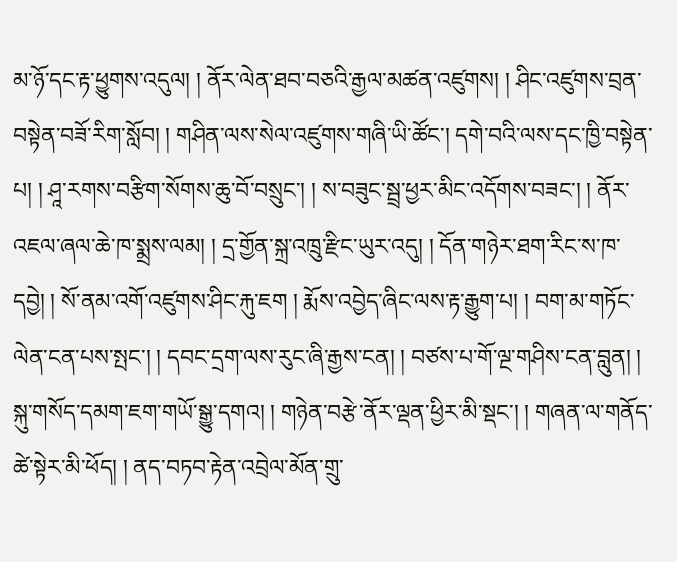མ་ཉོ་དང་རྟ་ཕྱུགས་འདུལ། ། ནོར་ལེན་ཐབ་བཅའི་རྒྱལ་མཚན་འཛུགས། ། ཤིང་འཛུགས་བྲན་བསྟེན་བཟོ་རིག་སློབ། ། གཤིན་ལས་སེལ་འཛུགས་གཞི་ཡི་ཚོང་། དགེ་བའི་ལས་དང་ཁྱི་བསྟེན་པ། ། ཤཱ་རགས་བརྩིག་སོགས་ཆུ་བོ་བསྲུང་། ། ས་བཟུང་སྦྲ་ཕྱར་མིང་འདོགས་བཟང་། ། ནོར་འཇལ་ཞལ་ཆེ་ཁ་སྨྲས་ལམ། ། དྲ་གྱོན་སྐྲ་འཁྲུ་རྫིང་ཡུར་འདུ། ། དོན་གཉེར་ཐག་རིང་ས་ཁ་དབྱེ། ། སོ་ནམ་འགོ་འཛུགས་ཤིང་རྐུ་ཇག ། རྨོས་འབྱེད་ཞིང་ལས་རྟ་རྒྱུག་པ། ། བག་མ་གཏོང་ལེན་ངན་པས་སྤང་། ། དབང་དྲག་ལས་རུང་ཞི་རྒྱས་ངན། ། བཙས་པ་གོ་ལྔ་གཤིས་ངན་བླུན། ། སྐུ་གསོད་དམག་ཇག་གཡོ་སྒྱུ་དགའ། ། གཉེན་བརྩེ་ནོར་ལྡན་ཕྱིར་མི་སྡང་། ། གཞན་ལ་གནོད་ཚེ་སྟེར་མི་ཕོད། ། ནད་བཏབ་རྟེན་འབྲེལ་མོན་གྲུ་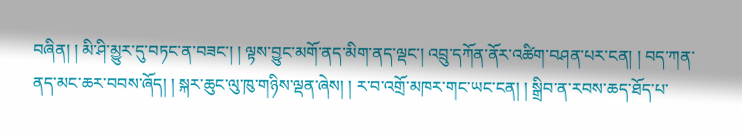བཞིན། ། མི་ཤི་མྱུར་དུ་བཏང་ན་བཟང་། ། ལྟས་བྱུང་མགོ་ནད་མིག་ནད་ལྡང་། འབྲུ་དཀོན་ནོར་འཚིག་བཤན་པར་ངན། ། བད་ཀན་ནད་མང་ཆར་བབས་ཞོད། ། སྐར་ཆུང་ལུ་ཁུ་གཉིས་ལྡན་ཞེས། ། ར་བ་འགྲོ་མཁར་གང་ཡང་ངན། ། སྒྲིབ་ན་རབས་ཆད་ཐོད་པ་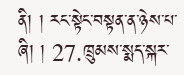ནི། ། རང་སྟེང་བསྟན་ན་ཉེས་པ་ཞི། ། 27.ཁྲུམས་སྨད་སྐར་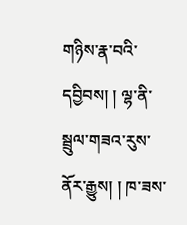གཉིས་རྣ་བའི་དབྱིབས། ། ལྷ་ནི་སྦྲུལ་གཟའ་རུས་ནོར་རྒྱུས། ། ཁ་ཟས་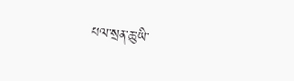པལ་སྲན་ཆུ་ཡི་